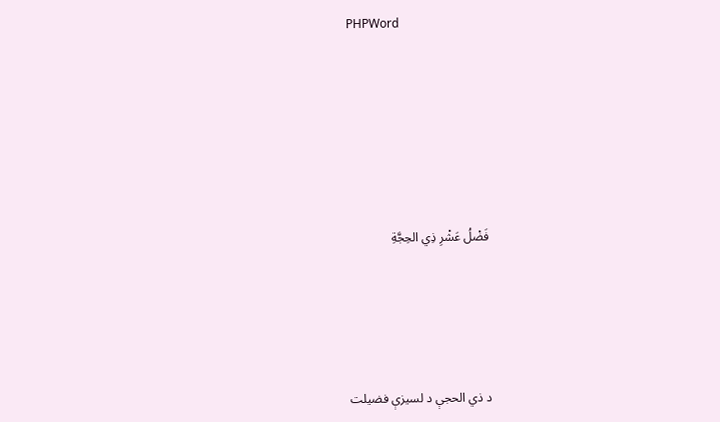PHPWord







فَضْلُ عَشْرِ ذِي الحِجَّةِ





د ذي الحجې د لسيزې فضیلت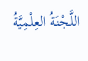اللَّجْنَةُ العِلْمِيَّةُ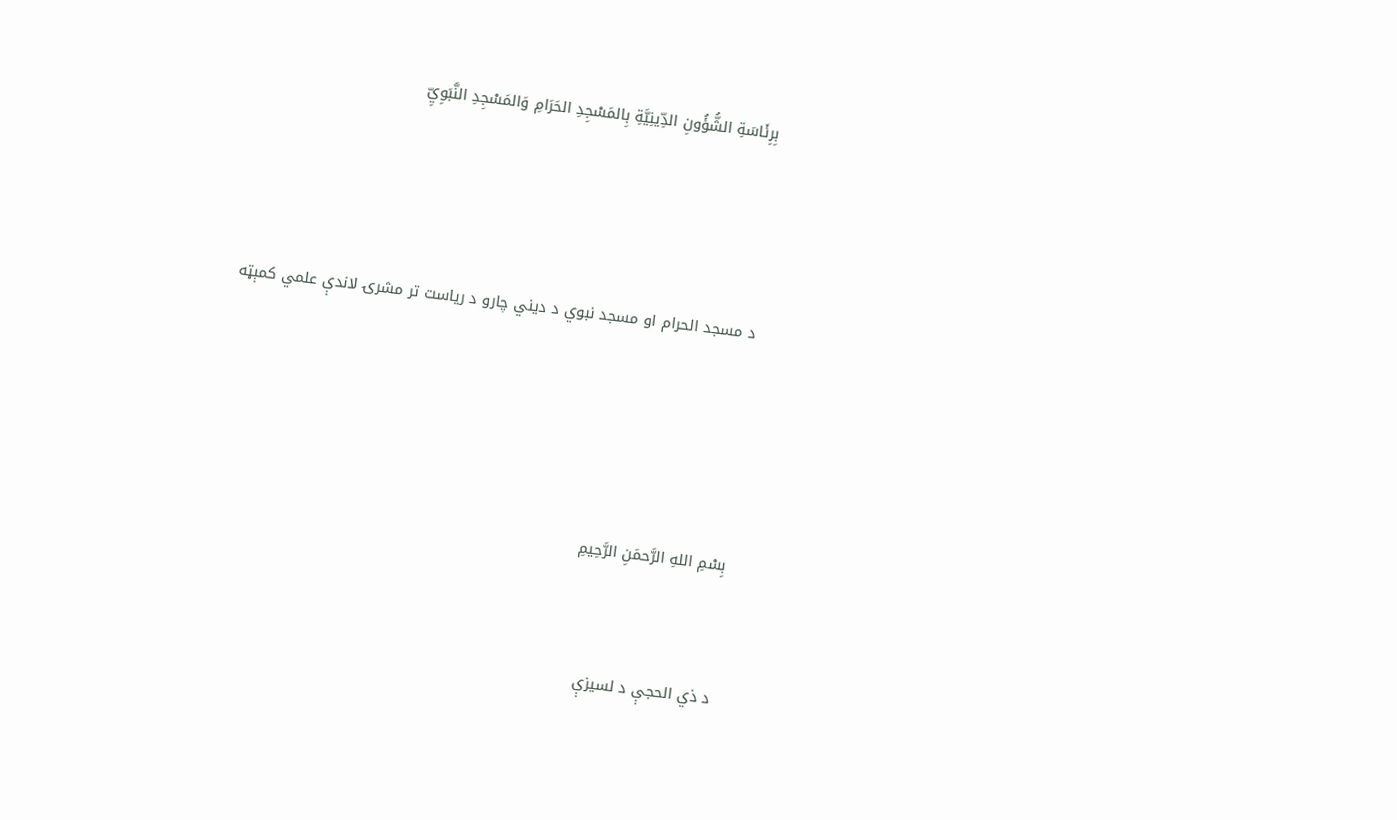بِرِئَاسَةِ الشُّؤُونِ الدِّينِيَّةِ بِالمَسْجِدِ الحَرَامِ وَالمَسْجِدِ النَّبَوِيِّ





د مسجد الحرام او مسجد نبوي د دیني چارو د ریاست تر مشرۍ لاندې علمي کمېټه






بِسْمِ اللهِ الرَّحمَنِ الرَّحِيمِ



د ذي الحجې د لسيزې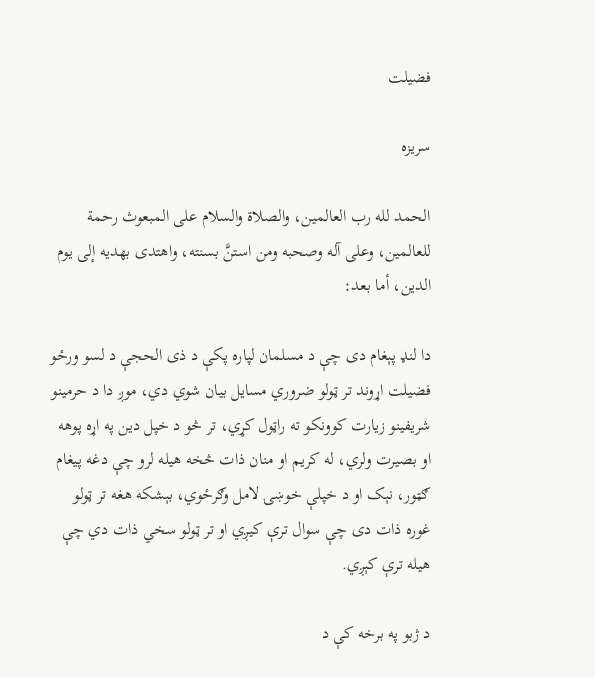فضیلت

سریزه

الحمد لله رب العالمين، والصلاة والسلام على المبعوث رحمة للعالمين، وعلى آله وصحبه ومن استنَّ بسنته، واهتدى بهديه إلى يوم الدين، أما بعد:

دا لنډ پېغام دی چې د مسلمان لپاره پکې د ذی الحجې د لسو ورځو فضیلت اړوند تر ټولو ضروري مسایل بیان شوي دي، موږ دا د حرمینو شریفینو زیارت کوونکو ته راټول کړي، تر څو د خپل دین په اړه پوهه او بصیرت ولري، له کريم او منان ذات څخه هيله لرو چې دغه پیغام ګټور، نېک او د خپلې خوښۍ لامل وګرځوي، بېشکه هغه تر ټولو غوره ذات دی چې سوال ترې کیږي او تر ټولو سخي ذات دي چې هیله ترې کېږي.

د ژبو په برخه کې د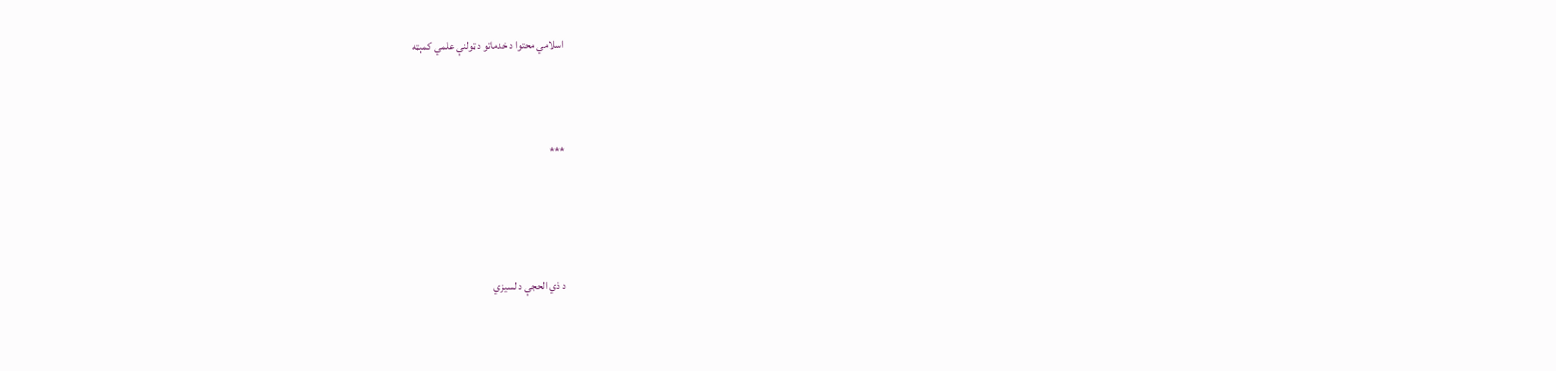اسلامي محتوا د خدماتو د ټولنې علمي کمېټه



***




د ذي الحجې د لسیزي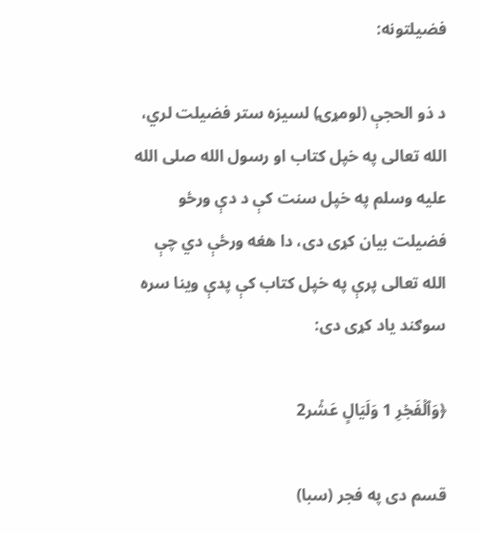فضیلتونه:

د ذو الحجې (لومړۍ) لسیزه ستر فضيلت لري، الله تعالى په خپل کتاب او رسول الله صلى الله عليه وسلم په خپل سنت کې د دې ورځو فضیلت بیان کړی دی، دا هغه ورځې دي چې الله تعالى پرې په خپل کتاب کې پدې وینا سره سوګند یاد کړی دی:

﴿وَٱلۡفَجۡرِ 1 وَلَيَالٍ عَشۡر2

قسم دى په فجر (سبا)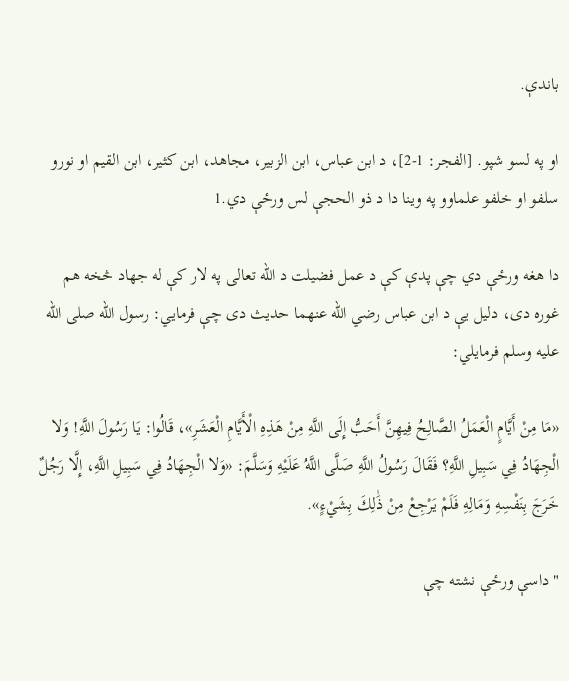باندې.

او په لسو شپو. [الفجر: 1-2]، د ابن عباس، ابن الزبير، مجاهد، ابن كثير، ابن القيم او نورو سلفو او خلفو علماوو په وینا دا د ذو الحجې لس ورځې دي.1

دا هغه ورځې دي چې پدې کې د عمل فضيلت د الله تعالی په لار کې له جهاد څخه هم غوره دی، دلیل یې د ابن عباس رضي الله عنهما حديث دی چې فرمایي: رسول الله صلى الله عليه وسلم فرمایلي:

«مَا مِنْ أَيَّامٍ الْعَمَلُ الصَّالِحُ فِيهِنَّ أَحَبُّ إِلَى اللَّهِ مِنْ هَذِهِ الْأَيَّامِ الْعَشَرِ»، قَالُوا: يَا رَسُولَ اللَّهِ! وَلا الْجِهَادُ فِي سَبِيلِ اللَّهِ؟ فَقَالَ رَسُولُ اللَّهِ صَلَّى اللَّهُ عَلَيْهِ وَسَلَّمَ: «وَلا الْجِهَادُ فِي سَبِيلِ اللَّهِ، إِلَّا رَجُلٌ خَرَجَ بِنَفْسِهِ وَمَالِهِ فَلَمْ يَرْجِعْ مِنْ ذَٰلِكَ بِشَيْءٍ».

"داسې ورځې نشته چې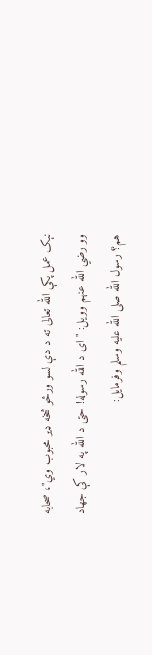نېک عمل پکې الله تعالى ته د دې لسو ورځو څخه ډیر محبوب وي"، صحابه وو رضي الله عنهم وويل: "ای د الله رسوله! حتی د الله په لار کې جهاد هم؟ رسول الله صلى الله عليه وسلم وفرمايل: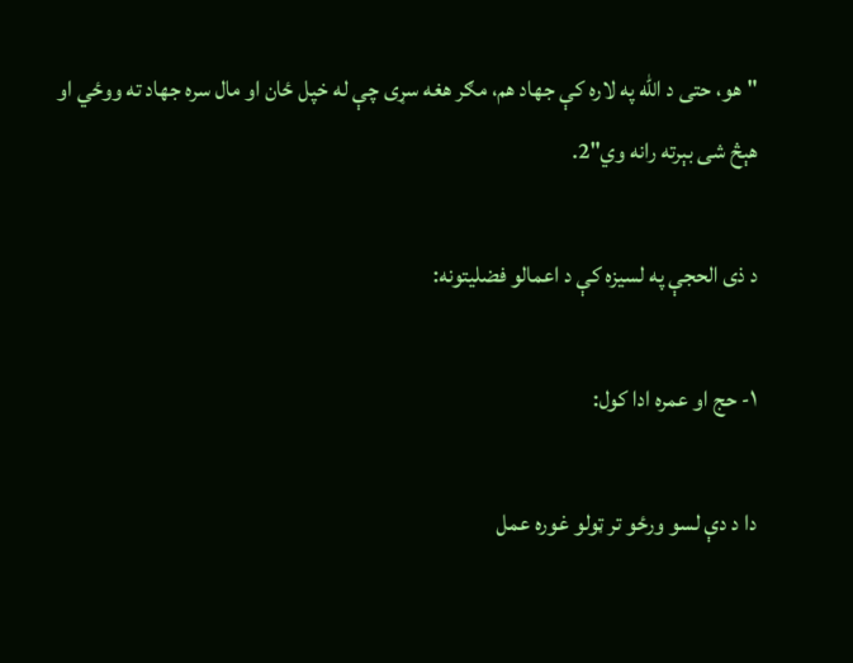"هو، حتی د الله په لاره کې جهاد هم، مګر هغه سړی چې له خپل ځان او مال سره جهاد ته ووځي او هېڅ شی بېرته رانه وي"2.

د ذی الحجې په لسیزه کې د اعمالو فضلیتونه:

۱- حج او عمره ادا کول:

دا د دې لسو ورځو تر ټولو غوره عمل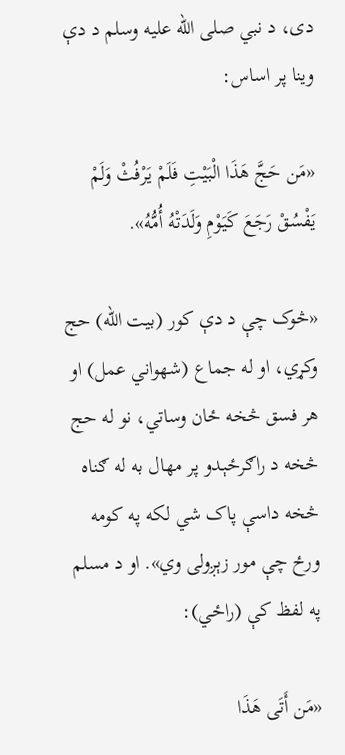دی، د نبي صلى الله عليه وسلم د دې وینا پر اساس:

«مَن حَجَّ هَذَا الْبَيْتِ فَلَمْ يَرْفُثْ وَلَمْ يَفْسُقْ رَجَعَ كَيَوْمِ وَلَدَتْهُ أُمُّهُ».

«څوک چې د دې کور (بیت الله) حج وکړي، او له جماع (شهواني عمل) او هر فسق څخه ځان وساتي، نو له حج څخه د راګرځېدو پر مهال به له ګناه څخه داسې پاک شي لکه په کومه ورځ چې مور زېږولی وي». او د مسلم په لفظ کې (راځي):

«مَن أَتَى هَذَا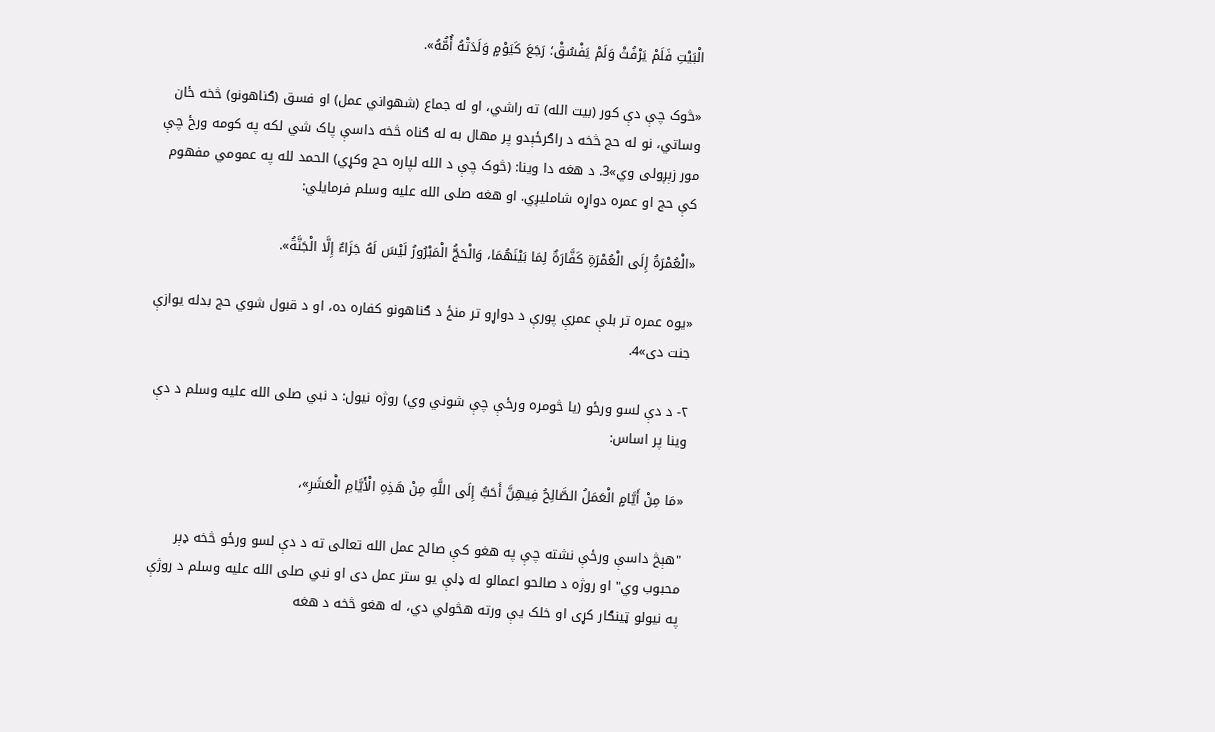الْبَيْتِ فَلَمْ يَرْفُثْ وَلَمْ يَفْسُقْ؛ رَجَعَ كَيَوْمٍ وَلَدَتْهُ أُمُّهُ».

«څوک چې دې کور (بیت الله) ته راشي، او له جماع (شهواني عمل) او فسق (ګناهونو) څخه ځان وساتي، نو له حج څخه د راګرځېدو پر مهال به له ګناه څخه داسې پاک شي لکه په کومه ورځ چې مور زېږولی وي»3. د هغه دا وینا: (څوک چې د الله لپاره حج وکړي) الحمد لله په عمومي مفهوم کې حج او عمره دواړه شاملیږي. او هغه صلی الله علیه وسلم فرمایلي:

«الْعُمْرَةُ إِلَى الْعُمْرَةِ كَفَّارَةٌ لِمَا بَيْنَهُمَا، وَالْحَجُّ الْمَبْرُورُ لَيْسَ لَهُ جَزَاءٌ إِلَّا الْجَنَّةُ».

«یوه عمره تر بلې عمرې پورې د دواړو تر منځ د ګناهونو كفاره ده، او د قبول شوي حج بدله یوازې جنت دی»4.

۲- د دې لسو ورځو (يا څومره ورځې چې شوني وي) روژه نيول: د نبي صلی الله علیه وسلم د دې وینا پر اساس:

«مَا مِنْ أَيَّامٍ الْعَمَلُ الصَّالِحُ فِيهِنَّ أَحَبُّ إِلَى اللَّهِ مِنْ هَذِهِ الْأَيَّامِ الْعَشَرِ»،

"هېڅ داسې ورځې نشته چې په هغو کې صالح عمل الله تعالى ته د دې لسو ورځو څخه ډېر محبوب وي" او روژه د صالحو اعمالو له ډلې یو ستر عمل دی او نبي صلى الله عليه وسلم د روژې په نیولو ټینګار کړی او خلک یې ورته هڅولي دي، له هغو څخه د هغه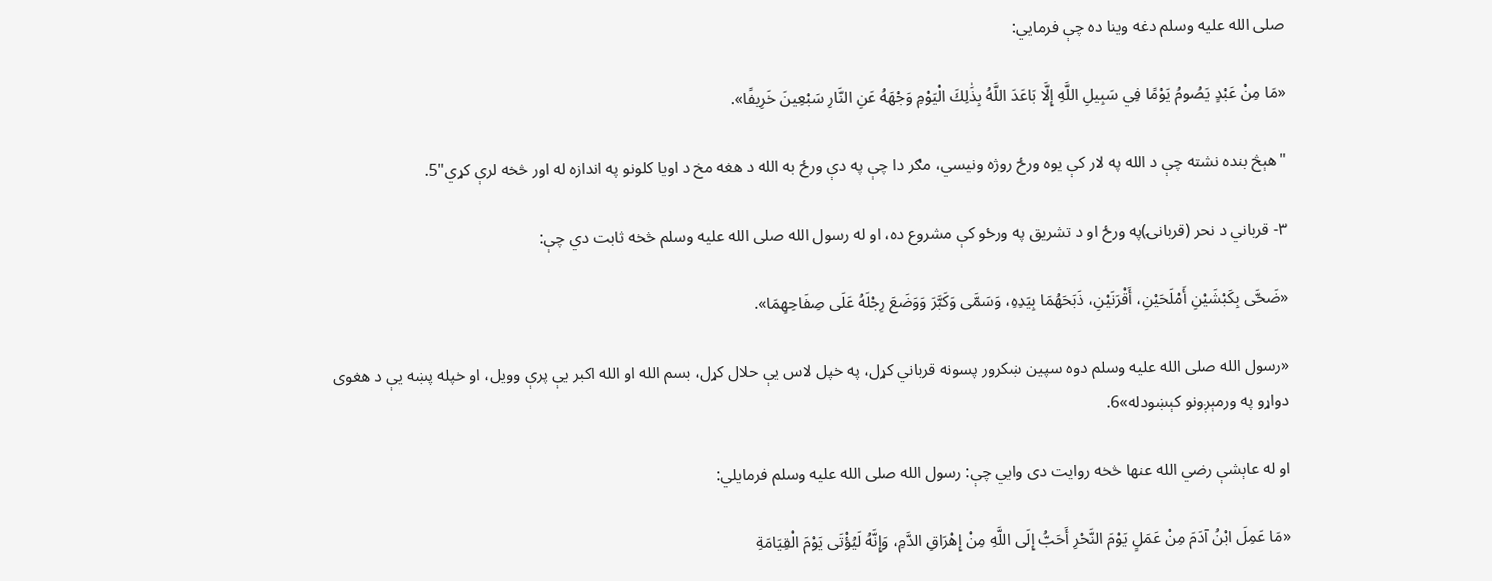صلی الله علیه وسلم دغه وینا ده چې فرمایي:

«مَا مِنْ عَبْدٍ يَصُومُ يَوْمًا فِي سَبِيلِ اللَّهِ إِلَّا بَاعَدَ اللَّهُ بِذَٰلِكَ الْيَوْمِ وَجْهَهُ عَنِ النَّارِ سَبْعِينَ خَرِيفًا».

"هېڅ بنده نشته چې د الله په لار کې یوه ورځ روژه ونیسي، مګر دا چې په دې ورځ به الله د هغه مخ د اویا کلونو په اندازه له اور څخه لرې کړي"5.

۳- قرباني د نحر (قربانۍ)په ورځ او د تشریق په ورځو کې مشروع ده، او له رسول الله صلی الله علیه وسلم څخه ثابت دي چې:

«ضَحَّى بِكَبْشَيْنِ أَمْلَحَيْنِ، أَقْرَنَيْنِ، ذَبَحَهُمَا بِيَدِهِ، وَسَمَّى وَكَبَّرَ وَوَضَعَ رِجْلَهُ عَلَى صِفَاحِهِمَا».

«رسول الله صلی الله علیه وسلم دوه سپین ښکرور پسونه قرباني کړل، په خپل لاس یې حلال کړل، بسم الله او الله اکبر یې پرې وویل، او خپله پښه یې د هغوی دواړو په ورمېږونو کېښودله»6.

او له عاېشې رضي الله عنها څخه روایت دی وایي چې: رسول الله صلی الله علیه وسلم فرمایلي:

«مَا عَمِلَ ابْنُ آدَمَ مِنْ عَمَلٍ يَوْمَ النَّحْرِ أَحَبُّ إِلَى اللَّهِ مِنْ إِهْرَاقِ الدَّمِ، وَإِنَّهُ لَيُؤْتَى يَوْمَ الْقِيَامَةِ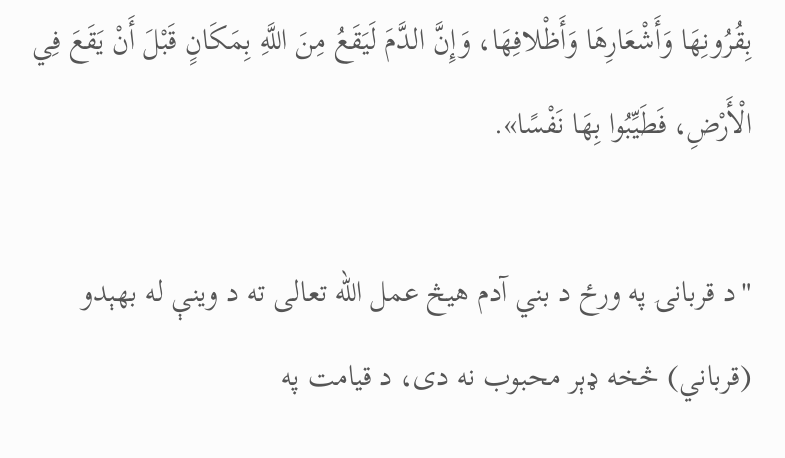بِقُرُونِهَا وَأَشْعَارِهَا وَأَظْلافِهَا، وَإِنَّ الدَّمَ لَيَقَعُ مِنَ اللَّهِ بِمَكَانٍ قَبْلَ أَنْ يَقَعَ فِي الْأَرْضِ، فَطَيِّبُوا بِهَا نَفْسًا».

"د قربانۍ په ورځ د بني آدم هیڅ عمل الله تعالی ته د وينې له بهېدو (قرباني) څخه ډېر محبوب نه دی، د قیامت په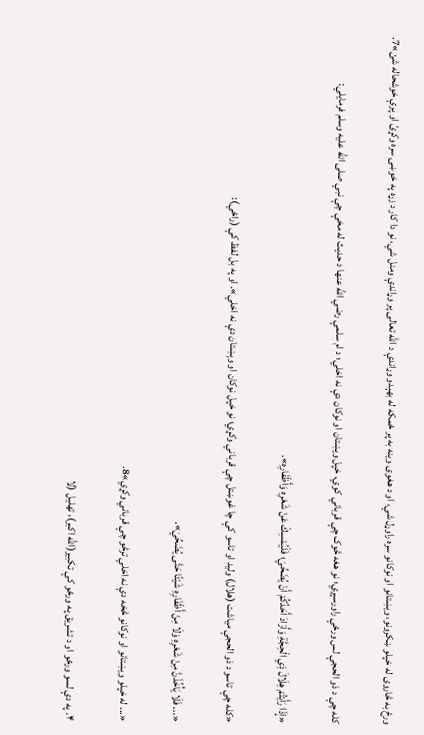ورځ به څاروی له خپلو ښکرونو، ویښتانو او نوكانو سره راوړل شي، او د هغوی وینه به پر ځمکه له بهېدو وړاندې د الله تعالى پر وړاندې ومنل شي، نو دا کار د زړه په خوښۍ سره وکړئ او پرې خوشحاله شئ»7.

کله چې د ذو الحجې لس ورځې راورسېږي؛ نو هغه څوک چې قرباني کوي، خپل ویښتان او نوکان دې نه اخلي؛ د ام سلمې رضي الله عنها د حدیث له مخې چې نبي صلی الله علیه وسلم فرمایلي:

«إِذَا رَأَيْتُمْ هِلَالَ ذِي الْحِجَّةِ وَأَرَادَ أَحَدُكُمْ أَنْ يُضَحِّيَ؛ فَلْيُمْسِكْ عَنْ شَعْرِهِ وَأَظْفَارِهِ».

«کله چې تاسو د ذو الحجې میاشت (هلال) ولید او تاسو کې چا غوښتل چې قرباني وکړي؛ نو خپل نوکان او وېښتان دې نه اخلي». او په بل لفظ کې (راځي):

«... فَلَا يَأْخُذَنَّ مِنْ شَعْرِهِ وَلَا مِنْ أَظْفَارِهِ شَيْئًا حَتَّى يُضَحِّيَ».

«... له خپلو ویښتانو او نوکانو څخه دې نه اخلي ترڅو چې قرباني وکړي»8.

۴. په دې لسو ورځو او د تشریق په ورځو کې تکبير(الله اکبر)، تهليل (لا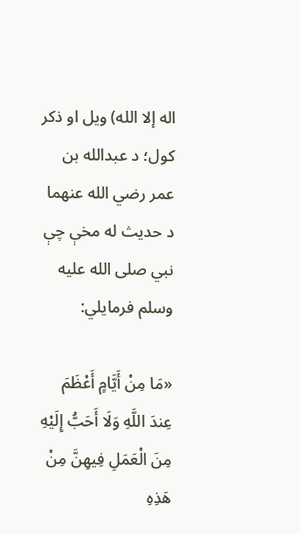اله إلا الله) ويل او ذکر كول؛ د عبدالله بن عمر رضي الله عنهما د حدیث له مخې چې نبي صلی الله علیه وسلم فرمایلي:

«مَا مِنْ أَيَّامٍ أَعْظَمَ عِندَ اللَّهِ وَلَا أَحَبُّ إِلَيْهِ مِنَ الْعَمَلِ فِيهِنَّ مِنْ هَذِهِ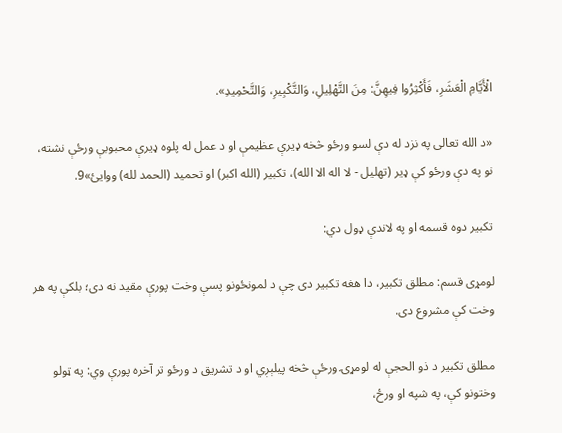الْأَيَّامِ الْعَشَرِ، فَأَكْثِرُوا فِيهِنَّ: مِنَ التَّهْلِيلِ، وَالتَّكْبِيرِ، وَالتَّحْمِيدِ».

«د الله تعالى په نزد له دې لسو ورځو څخه ډيرې عظيمې او د عمل له پلوه ډيرې محبوبې ورځې نشته، نو په دې ورځو کې ډير (تهليل - لا اله الا الله)، تکبير (الله اکبر) او تحميد (الحمد لله) ووايئ»9.

تکبير دوه قسمه او په لاندې ډول دي:

لومړی قسم: مطلق تکبير، دا هغه تکبير دی چې د لمونځونو پسې وخت پورې مقيد نه دی؛ بلکې په هر وخت کې مشروع دی.

مطلق تکبیر د ذو الحجې له لومړۍ ورځې څخه پیلېږي او د تشریق د ورځو تر آخره پورې وي: په ټولو وختونو کې، په شپه او ورځ،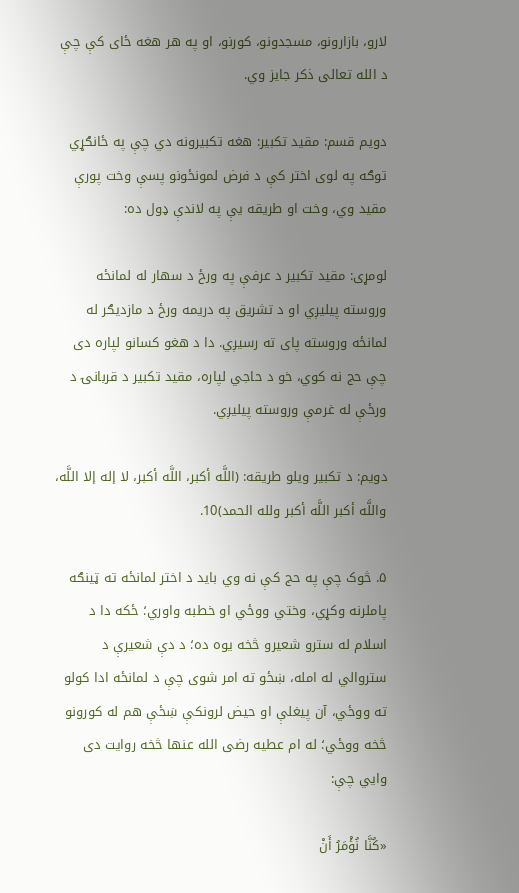لارو، بازارونو، مسجدونو، کورنو، او په هر هغه ځای کې چې د الله تعالی ذکر جايز وي.

دویم قسم: مقید تکبیر: هغه تکبیرونه دي چې په ځانګړي توګه په لوی اختر کې د فرض لمونځونو پسې وخت پورې مقید وي، وخت او طریقه یې په لاندې ډول ده:

لومړی: مقید تکبیر د عرفې په ورځ د سهار له لمانځه وروسته پیلیږي او د تشریق په دریمه ورځ د مازدیګر له لمانځه وروسته پای ته رسیږي. دا د هغو کسانو لپاره دی چې حج نه کوي، خو د حاجي لپاره، مقید تکبیر د قربانۍ د ورځې له غرمې وروسته پیلیږي.

دویم: د تکبیر ویلو طریقه: (اللَّه أكبر، اللَّه أكبر، لا إله إلا اللَّه، واللَّه أكبر اللَّه أكبر ولله الحمد)10.

۵. څوک چې په حج کې نه وي باید د اختر لمانځه ته ټینګه پاملرنه وکړي، وختي ووځي او خطبه واوري؛ ځکه دا د اسلام له سترو شعیرو څخه یوه ده؛ د دې شعیرې د ستروالي له امله، ښځو ته امر شوی چې د لمانځه ادا کولو ته ووځي، آن پیغلې او حیض لرونکې ښځې هم له کورونو څخه ووځي؛ له ام عطیه رضی الله عنها څخه روایت دی وایي چې:

«كُنَّا نُؤْمَرُ أَنْ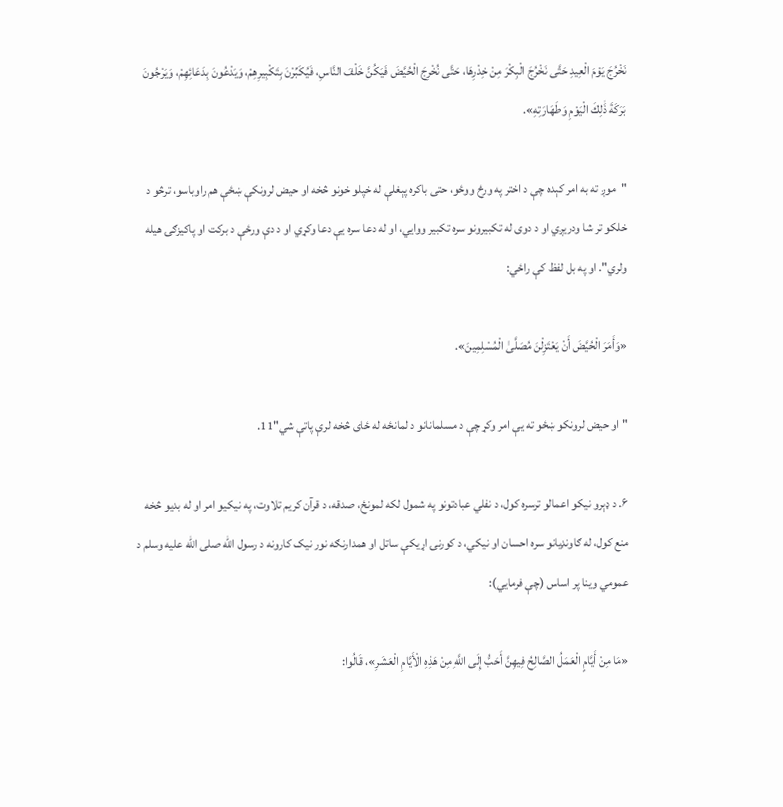نَخْرُجَ يَوْمَ الْعِيدِ حَتَّى نَخْرُجَ الْبِكْرَ مِنْ خِدْرِهَا، حَتَّى نُخْرِجَ الْحُيَّضَ فَيَكُنَّ خَلْفَ النَّاسِ، فَيُكَبِّرْنَ بِتَكْبِيرِهِمْ، وَيَدْعُونَ بِدَعَائِهِمْ، وَيَرْجُونَ بَرَكَةَ ذَٰلِكَ الْيَوْمِ وَطَهَارَتِهِ».

"موږ ته به امر کېده چې د اختر په ورځ ووځو، حتی باکره پېغلې له خپلو خونو څخه او حیض لرونکې ښځې هم راوباسو، ترڅو د خلکو تر شا ودریږي او د دوی له تکبیرونو سره تکبیر ووایي، او له دعا سره یې دعا وکړي او د دې ورځې د برکت او پاکیزګۍ هیله ولري". او په بل لفظ کې راځي:

«وَأَمَرَ الْحُيَّضَ أَنْ يَعْتَزِلْنَ مُصَلَّىٰ الْمُسْلِمِينَ».

"او حیض لرونکو ښځو ته یې امر وکړ چې د مسلمانانو د لمانځه له ځای څخه لرې پاتې شي"11.

۶. د ډېرو نیکو اعمالو ترسره کول، د نفلي عبادتونو په شمول لکه لمونځ، صدقه، د قرآن کریم تلاوت، په نیکیو امر او له بدیو څخه منع کول، له ګاونډیانو سره احسان او نیکي، د کورنۍ اړیکې ساتل او همدارنګه نور نیک کارونه د رسول الله صلی الله علیه وسلم د عمومي وینا پر اساس (چې فرمایي):

«مَا مِنْ أَيَّامٍ الْعَمَلُ الصَّالِحُ فِيهِنَّ أَحَبُّ إِلَى اللَّهِ مِنْ هَذِهِ الْأَيَّامِ الْعَشَرِ»، قَالُوا: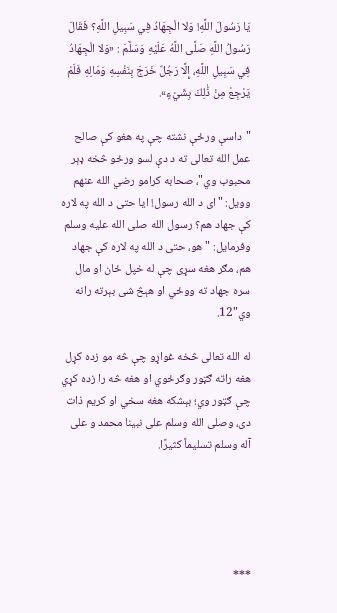يَا رَسُولَ اللَّهِ! وَلا الْجِهَادُ فِي سَبِيلِ اللَّهِ؟ فَقَالَ رَسُولُ اللَّهِ صَلَّى اللَّهُ عَلَيْهِ وَسَلَّمَ : «وَلا الْجِهَادُ فِي سَبِيلِ اللَّهِ، إِلَّا رَجُلٌ خَرَجَ بِنَفْسِهِ وَمَالِهِ فَلَمْ يَرْجِعْ مِنْ ذَٰلِكَ بِشَيْءٍ».

"داسې ورځې نشته چې په هغو کې صالح عمل الله تعالى ته د دې لسو ورځو څخه ډېر محبوب وي"، صحابه کرامو رضي الله عنهم وويل: "ای د الله رسول! ایا حتی د الله په لاره کې جهاد هم؟ رسول الله صلى الله عليه وسلم وفرمايل: "هو، حتی د الله په لاره کې جهاد هم، مګر هغه سړی چې له خپل ځان او مال سره جهاد ته ووځي او هېڅ شی بېرته رانه وي"12.

له الله تعالى څخه غواړو چې څه مو زده کړل هغه راته ګټور وګرځوي او هغه څه را زده کړي چې ګټور وي؛ بېشکه هغه سخي او کریم ذات دی، وصلى الله وسلم على نبينا محمد و علی آله وسلم تسليماً كثيرًا.





***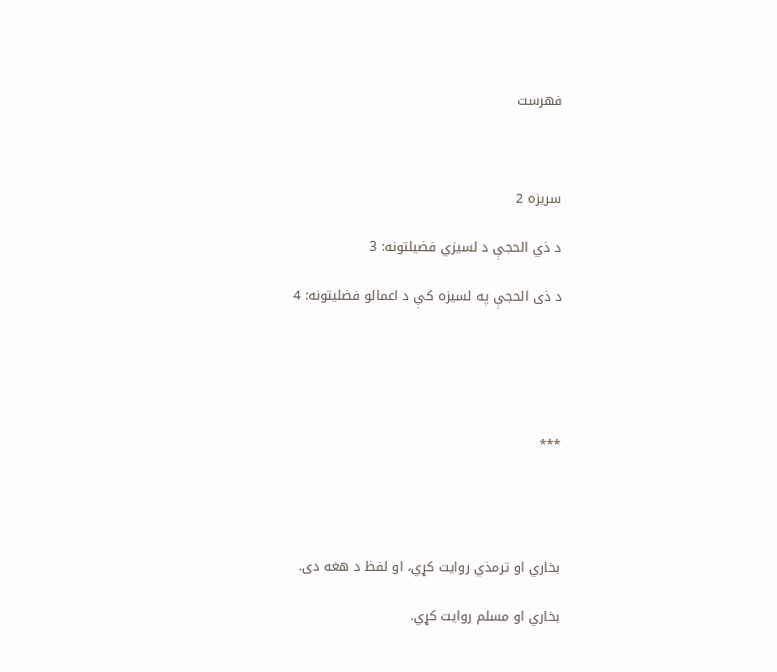فهرست



سریزه 2

د ذي الحجې د لسیزي فضیلتونه: 3

د ذی الحجې په لسیزه کې د اعمالو فضلیتونه: 4





***




بخاري او ترمذي روایت کړي، او لفظ د هغه دی.

بخاري او مسلم روایت کړي.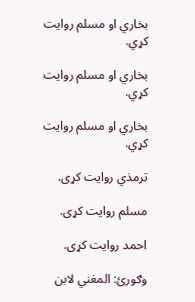بخاري او مسلم روایت کړي.

بخاري او مسلم روایت کړي.

بخاري او مسلم روایت کړي.

ترمذي روایت کړی.

مسلم روایت کړی.

احمد روایت کړی.

وګورئ: المغني لابن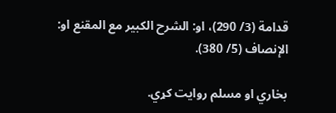قدامة (3/ 290)، او: الشرح الكبير مع المقنع او: الإنصاف (5/ 380).

بخاري او مسلم روایت کړي.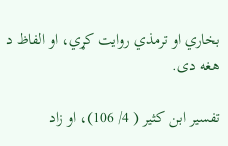بخاري او ترمذي روایت کړي، او الفاظ د هغه دی.

تفسير ابن كثير ( 4/ 106)، او زاد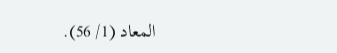المعاد (1/ 56).